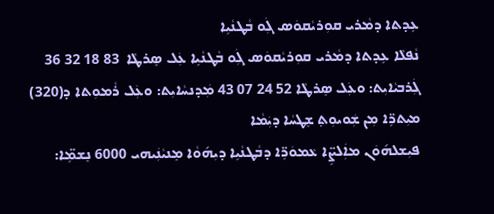ܥܹܕܬܐ ܕܡܵܪܝ ܩܘܼܪܝܵܩܘܿܣ ܓܲܘ ܒܵܛܢܵܝܹܐ
ܢܵܦܠܵܐ ܥܹܕܬܐ ܕܡܵܪܝ ܩܘܼܪܝܵܩܘܿܣ ܓܲܘ ܒܵܛܢܵܝܹܐ ܥܲܠ ܣܸܪܛܵܐ  83 18 32 36 ܓܲܪܒܝܵܐܝܼܬ: ܘܥܲܠ ܣܸܪܛܵܐ 52 24 07 43 ܡܲܕܢܚܵܐܝܼܬ: ܘܥܲܠ ܪܵܡܘܼܬܐ ܕ(320) ܡܝܼܬܖܹ̈ܐ ܡܼܢ ܫܲܘܝܘܼܬ݂ ܫܸܛܚܵܐ ܕܝܲܡܵܐ
ܦܝܼܫܠܗ݇ܘܿܢ ܡܐܲܠܨܹ̈ܐ ܥܵܡܘܿܖܹ̈ܐ ܕܒܵܛܢܵܝܹܐ ܕܝܼܗ݇ܘܵܐ ܡܸܢܝܵܢܲܝܗܝ 6000 ܢܸܫܡܹ̈ܐ: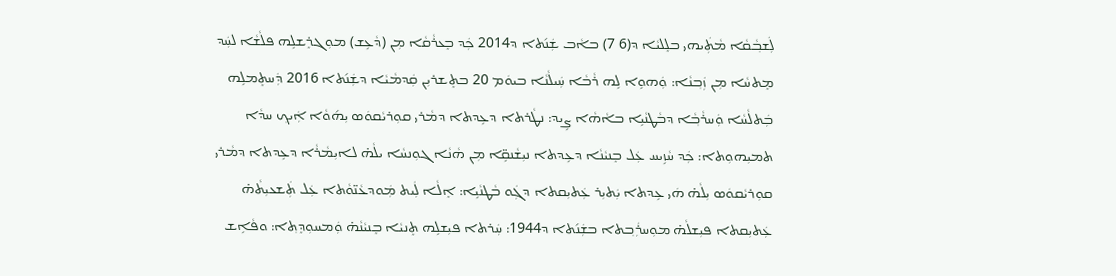ܠܲܫܒ݂ܵܩܵܐ ܡܵܬܲܝܗܝ ܒܠܸܠܝܵܐ ܕ(6 7) ܒܐܵܒ ܫܲܢ݇ܬܐ ܕ2014 ܟܲܕ ܒܸܥܪܵܩܵܐ ܡܼܢ (ܕܵܥܹܫ) ܡܘܼܓܪܸܫܠܹܗ ܦܠܵܫܵܐ ܠܚܲܕ ܡܸܬܚܵܐ ܡܼܢ ܙܲܒ݂ܢܵܐ: ܘܲܗܘܹܐ ܠܹܗ ܪܵܒܵܐ ܚܲܝܠܵܢܵܐ ܒܝܘܿܡ 20 ܒܬܸܫܪܝܼܢ ܩܲܕܡܵܝܵܐ ܕܫܲܢ݇ܬܐ 2016 ܕܲܚܬܸܡܠܹܗ ܒܲܬܠܵܚܵܐ ܘܲܚܪܵܒ݂ܵܐ ܕܒܵܛܢܵܝܹܐ ܒܐܵܗܵܐ ܨܹܝܕ: ܢܛܵܪܬܐ ܕܥܹܕܬܐ ܕܡܵܪܝ ܩܘܼܪܝܵܩܘܿܣ ܝܼܗ݇ܘܵܐ ܐܲܝܟ݂ ܚܕܵܐ ܬܡܝܼܗܘܼܬܐ: ܟܲܕ ܚܵܙܹܝܚ ܥܲܠ ܒܸܢܝܵܢܵܐ ܕܥܹܕܬܐ ܢܝܼܫܵܢܩܹ̈ܐ ܡܼܢ ܗܵܢܵܐ ܓܘܼܢܚܵܐ ܝܠܵܗ̇ ܠܐܝܼܡܵܪܵܐ ܕܥܹܕܬܐ ܕܡܵܪܝ ܩܘܼܪܝܵܩܘܿܣ ܝܼܠܵܗ̇ ܗܿܝ ܥܹܕܬܐ ܝܲܬܝܼܪ ܥܲܬܝܼܩܬܐ ܕܓܲܘ ܒܵܛܢܵܝܹܐ: ܐܸܠܵܐ ܠܲܝܬ ܡܲܘܕܥܵܢ̈ܘܵܬܐ ܥܲܠ ܬܲܫܥܝܼܬܵܗ̇ ܥܲܬܝܼܩܬܐ ܦܝܼܫܠܵܗ̇ ܡܘܼܚܪܲܒ݂ܬܐ ܒܫܲܢ݇ܬܐ ܕ1944: ܚܲܪܬܐ ܦܝܼܫܠܹܗ ܬܸܢܝܵܐ ܒܸܢܝܵܢܵܗ̇ ܘܲܡܚܘܼܕܸܬ݂ܐ: ܘܦܵܐܹܫ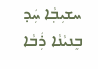ܚܫܝܼܒ݂ܵܐ ܚܲܕ ܒܸܢܝܵܢܵܐ ܪܲܒܵܐ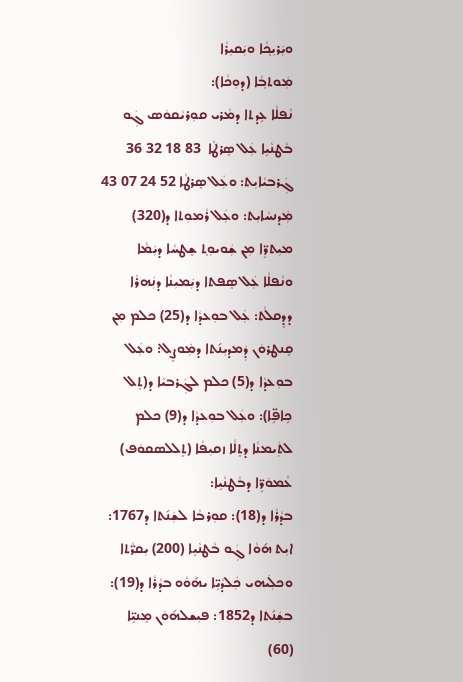ܘܝܲܪܝܼܟ݂ܵܐ ܘܝܲܩܝܼܪܵܐ
ܡܲܘܬܒ݂ܵܐ (ܕܘܼܟܵܐ):
ܢܵܦܠܵܐ ܥܹܕܬܐ ܕܡܵܪܝ ܩܘܼܪܝܵܩܘܿܣ ܓܲܘ ܒܵܛܢܵܝܹܐ ܥܲܠ ܣܸܪܛܵܐ  83 18 32 36 ܓܲܪܒܝܵܐܝܼܬ: ܘܥܲܠ ܣܸܪܛܵܐ 52 24 07 43 ܡܲܕܢܚܵܐܝܼܬ: ܘܥܲܠ ܪܵܡܘܼܬܐ ܕ(320) ܡܝܼܬܖܹ̈ܐ ܡܼܢ ܫܲܘܝܘܼܬ݂ ܫܸܛܚܵܐ ܕܝܲܡܵܐ
ܘܢܵܦܠܵܐ ܥܲܠ ܣܸܦܬܐ ܕܝܲܡܝܼܢܵܐ ܕܢܲܗܪܵܐ ܕܕܸܩܠܵܬ: ܥܲܠ ܒܘܼܥܕܵܐ ܕ(25) ܟܠܡ ܡܼܢ ܩܸܢܛܪܘܿܢ ܕܲܡܕܝܼܢ݇ܬܐ ܕܡܲܘܨܸܠ: ܘܥܲܠ ܒܘܼܥܕܵܐ ܕ(5) ܟܠܡ ܠܓܲܪܒܝܵܐ ܕ(ܬܸܠ ܟܹܐܦܹ̈ܐ): ܘܥܲܠ ܒܘܼܥܕܵܐ ܕ(9) ܟܠܡ ܠܬܲܝܡܢܵܐ ܕܬܸܠܵܐ ܙܩܝܼܦܵܐ (ܬܸܠܠܣܩܘܿܦ)
ܥܵܡܘܿܖܹ̈ܐ ܕܒܵܛܢܵܝܹܐ:
ܒܕܵܪܵܐ ܕ(18): ܩܘܼܪܒܵܐ ܠܫܲܢ݇ܬܐ ܕ1767: ܐܝܼܬ ܗ݇ܘܵܐ ܓܲܘ ܒܵܛܢܵܝܹܐ (200) ܝܼܩܖ̈ܵܬܐ ܘܟܠܲܝܗܝ ܟܲܠܕܵܝܹ̈ܐ ܝܗ݇ܘܵܘ ܒܕܵܪܵܐ ܕ(19): ܒܫܲܢ݇ܬܐ ܕ1852: ܦܝܼܫܠܗ݇ܘܿܢ ܡܸܢܝܹ̈ܐ (60)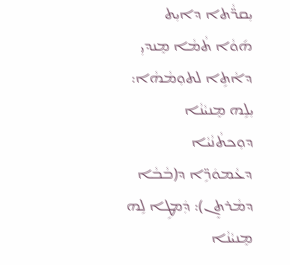ܝܼܩܖ̈ܵܬܐ ܕܐܝܼܬ ܗ݇ܘܵܐ ܬܵܡܵܐ ܡܸܢܕܝܼ ܕܐܵܬܹܐ ܠܬܘܼܡܵܗܵܐ: ܝܼܠܹܗ ܡܸܢܝܵܢܵܐ ܕܘܼܟܬܵܢܵܝܵܐ ܕܥܵܡܘܿܖܹ̈ܐ ܕ(ܒܵܒܵܐ ܕܡܵܪܬܸܢ): ܕܲܡܛܹܐ ܠܹܗ ܡܸܢܝܵܢܵܐ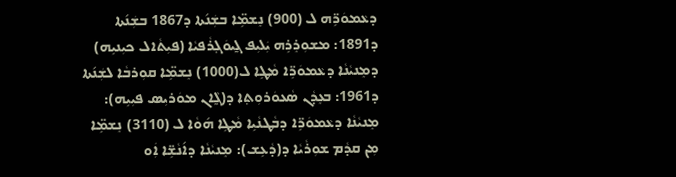ܕܥܵܡܘܿܖܹ̈ܗ ܠ (900) ܢܸܫܡܹ̈ܐ ܒܫܲܢ݇ܬܐ ܕ1867 ܒܫܲܢ݇ܬܐ ܕ1891: ܡܫܘܼܪܸܪܹܗ ܝܲܠܝܼܦ ܓ̰ܝܘܿܓ݂ܪܵܦܝܵܐ (ܦܝܼܬܵܐܠ ܟܝܼܢܝܹܗ) ܕܡܸܢܝܵܢܵܐ ܕܥܵܡܘܿܖܹ̈ܐ ܡܵܛܹܐ ܠ(1000) ܢܸܫܡܹ̈ܐ ܩܘܼܪܒܵܐ ܠܫܲܢ݇ܬܐ ܕ1961: ܒܥܸܕܵܢ ܣܵܥܘܿܪܘܼܬ݂ܐ ܕ(ܓ̰ܵܐܢ ܡܘܿܪܝܼܣ ܦܝܼܝܹܗ): ܡܸܢܝܵܢܵܐ ܕܥܵܡܘܿܖܹ̈ܐ ܕܒܵܛܢܵܝܹܐ ܡܵܛܹܐ ܗ݇ܘܵܐ ܠ (3110) ܢܸܫܡܹ̈ܐ ܡܼܢ ܩܕܵܡ ܫܘܼܪܵܝܵܐ ܕ(ܕܵܥܹܫ): ܡܸܢܝܵܢܵܐ ܕܐ݇ܢܵܫܹ̈ܐ ܐܲܘ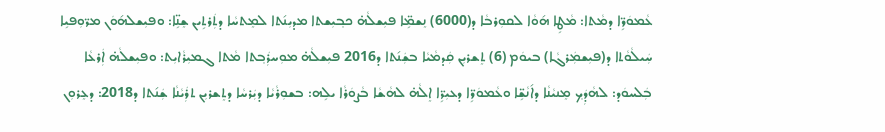ܥܵܡܘܿܖܹ̈ܐ ܕܡܵܬܐ: ܡܵܛܹܐ ܗ݇ܘܵܐ ܠܩܘܼܪܒܵܐ ܕ(6000) ܢܸܫܡܹ̈ܐ ܦܝܼܫܠܵܗ̇ ܟܒ݂ܝܼܫܬܐ ܡܕܝܼܢ݇ܬܐ ܠܡܸܬܚܵܐ ܕܬܲܪܬܹܝܢ ܫܸܢܹ̈ܐ: ܘܦܝܼܫܠܗ݇ܘܿܢ ܡܖ̈ܘܼܦܝܹܐ ܚܲܝܠܵܘܵܬܐ ܕ(ܦܝܼܫܡܲܪܓܵܐ) ܒܝܘܿܡ (6) ܬܸܫܪܝܼܢ ܩܲܕܡܵܝܵܐ ܒܫܲܢ݇ܬܐ ܕ2016 ܦܝܼܫܠܵܗ̇ ܡܘܼܚܪܲܒ݂ܬܐ ܡܵܬܐ ܓܡܝܼܪܵܐܝܼܬ: ܘܦܝܼܫܠܵܗ̇ ܐܲܪܥܵܐ ܒܲܠܚܘܿܕ: ܠܗܵܕܲܟ݂ ܡܸܢܝܵܢܵܐ ܕܐ݇ܢܵܫܹ̈ܐ ܘܥܵܡܘܿܖܹ̈ܐ ܕܥܝܼܖܹ̈ܐ ܐܸܠܵܗ̇ ܠܗܵܫܵܐ ܒܵܨܘܿܪܵܐ ܝܠܹܗ: ܒܫܘܼܪܵܝܵܐ ܕܝܲܪܚܵܐ ܕܬܸܫܪܝܼܢ ܬܪܲܝܵܢܵܐ ܫܲܢ݇ܬܐ ܕ2018: ܕܥܸܪܘܼܢ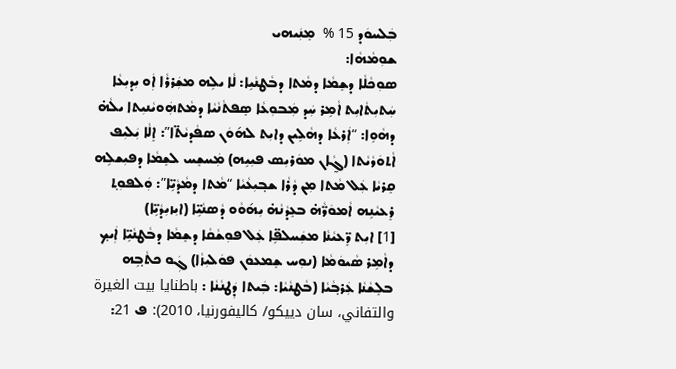ܒܲܠܚܘܿܕ 15 %  ܡܸܢܲܝܗܝ
ܫܘܼܡܵܗܵܐ:
ܣܘܼܟܵܠܵܐ ܕܫܸܡܵܐ ܕܡܵܬܐ ܕܒܵܛܢܵܝܹܐ: ܠܵܐ ܝܠܹܗ ܡܫܲܪܪܵܐ ܐܲܘ ܝܼܕܝܼܥܵܐ ܚܲܬܝܼܬܵܐܝܼܬ ܐܵܡܹܪ ܚܲܕ ܡܲܒܘܼܥܵܐ ܣܸܦܬܵܢܵܝܵܐ ܕܡܵܬܗܲܘܝܵܢܝܼܬܐ ܝܠܵܗ̇ ܕܗܵܘܹܐ: “ܐܲܪܥܵܐ ܕܗܵܠܹܝܢ ܕܐܝܼܬ ܠܗ݇ܘܿܢ ܣܦܵܕܝܵܬ̈ܐ”: ܐܸܠܵܐ ܝܲܠܝܼܦ ܐܵܬܘܿܖܵܝܵܬܐ (ܓ̰ܵܐܢ ܡܘܿܪܝܼܣ ܦܝܼܝܹܗ) ܡܲܚܫܸܚ ܠܫܸܡܵܐ ܕܦܝܼܫܠܹܗ ܩܸܪܝܵܐ ܥܲܠ ܡܵܬܐ ܡܼܢ ܕܵܪܵܐ ܫܒ݂ܝܼܥܵܝܵܐ “ܡܵܬܐ ܕܡܵܕܵܝܹ̈ܐ”: ܘܲܠܦܘܼܬ݂ ܪܸܥܝܵܢܹܗ ܐܵܡܘܿܖ̈ܵܗ̇ ܒܥܸܕܵܢܵܗ̇ ܝܼܗ݇ܘܵܘ ܕܵܣܢܵܝܹ̈ܐ (ܐܝܼܙܝܼܕܵܝܹ̈ܐ)
[1] ܐܝܼܬ ܖܸ̈ܥܝܵܢܵܐ ܡܫܲܚܠܦܹ̈ܐ ܥܲܠ ܦܘܼܫܵܩܵܐ ܕܫܸܡܵܐ ܕܒܵܛܢܵܝܹ̈ܐ ܐܲܝܟ݂ ܕܐܵܡܹܪ ܣܵܝܘܿܡܵܐ (ܢܘܼܚ ܫܸܡܥܘܿܢ ܦܘܿܠܝܼܙܵܐ) ܓܲܘ ܟܬܵܒ݂ܹܗ ܒܠܸܫܵܢܵܐ ܥܲܪܒ݂ܵܝܵܐ (ܒܵܛܢܵܝܵܐ: ܒܲܝܬܐ ܕܲܛܢܵܢܵܐ : باطنايا بيت الغيرة والتفاني، سان دييكو/ كاليفورنيا، 2010): ܦ 21: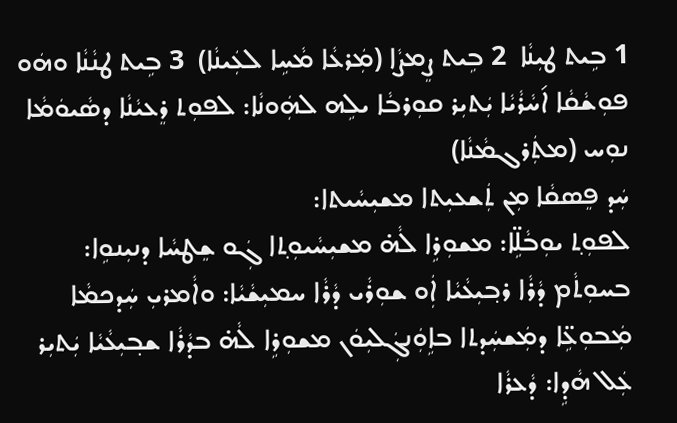1 ܒܹܝܬ ܛܝܼܢܵܐ  2 ܒܹܝܬ ܨܸܡܨܵܐ (ܡܲܪܥܵܐ ܡܵܚܹܐ ܠܥܲܝܢܵܐ)  3 ܒܹܝܬ ܛܢܵܢܵܐ ܘܗܿܘ ܦܘܼܫܵܩܵܐ ܐ݇ܚܵܪܵܝܵܐ ܝܲܬܝܼܪ ܩܘܼܪܒܵܐ ܝܠܹܗ ܠܗܲܘܢܵܐ: ܠܦܘܼܬ ܪܸܥܝܵܢܵܐ ܕܣܵܝܘܿܡܵܐ ܢܘܼܚ (ܡܬܲܪܓܡܵܢܵܐ)
ܚܲܕ ܦܸܣܩܵܐ ܡܼܢ ܬܲܫܥܝܼܬܐ ܡܫܝܼܚܵܝܬܐ:
ܠܦܘܼܬ݂ ܝܘܼܒܵܠܹ̈ܐ: ܡܫܘܼܪܹܐ ܠܵܗ̇ ܡܫܝܼܚܵܝܘܼܬ݂ܐ ܓܲܘ ܫܸܛܚܵܐ ܕܢܝܼܢܘܹܐ: ܒܚܘܼܬܵܡ ܕܵܪܵܐ ܪܒ݂ܝܼܥܵܝܵܐ ܐܲܘ ܫܘܼܪܵܝ ܕܵܪܵܐ ܚܡܝܼܫܵܝܵܐ: ܘܐܵܡܪܝܼ ܚܲܕܟܡܵܐ ܡܲܒܘܼܥܹ̈ܐ ܕܡܲܫܚܲܕܬܐ ܒܐܹܘܲܢܓܲܠܝܼܘܿܢ ܡܫܘܼܪܹܐ ܠܵܗ̇ ܒܕܵܪܵܐ ܫܒ݂ܝܼܥܵܝܵܐ ܝܲܬܝܼܪ ܥܲܠ ܗܵܕܹܐ: ܕܵܥܪܵܐ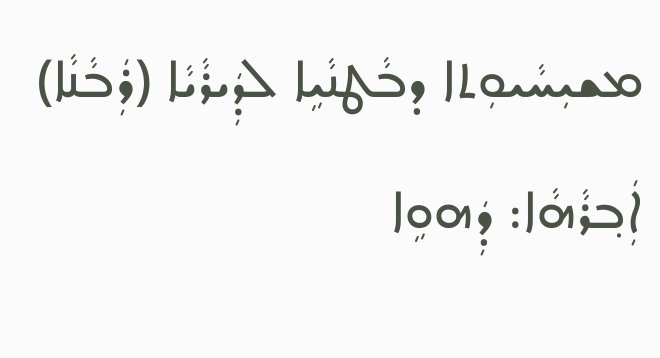ܡܫܝܼܚܵܝܘܼܬܐ ܕܒܵܛܢܵܝܹܐ ܠܕܲܝܪܵܝܵܐ (ܪܲܒܵܢܵܐ) ܐܲܒ݂ܪܵܗܵܐ: ܕܲܗܘܹܐ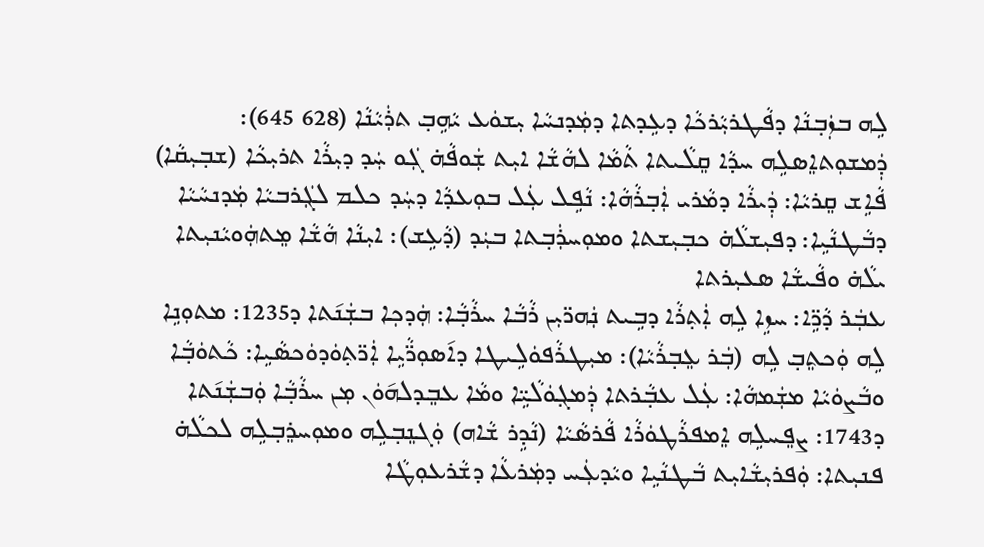ܠܹܗ ܒܙܲܒ݂ܢܵܐ ܕܦܵܛܪܝܼܵܪܟܵܐ ܕܥܹܕܬܐ ܕܡܲܕܢܚܵܐ ܝܼܫܘܿܥ ܝܵܗܹܒ݂ ܬܪܲܝܵܢܵܐ (628 645): ܕܲܡܫܘܼܬܐܸܣܠܹܗ ܚܕܵܐ ܩܸܠܵܝܬܐ ܬܵܡܵܐ ܠܗܵܫܵܐ ܐܝܼܬ ܫܲܘܦܵܗ̇ ܓܲܘ ܚܲܕ ܕܝܼܪܵܐ ܬܪܝܼܟܵܐ (ܫܒ݂ܝܼܩܵܐ) ܦܵܐܹܫ ܩܸܪܝܵܐ: ܕܲܝܪܵܐ ܕܡܵܪܝ ܐܲܒ݂ܪܵܗܵܐ: ܢܵܦܹܠ ܥܲܠ ܒܘܼܥܕܵܐ ܕܚܲܕ ܟܠܡ ܠܓܲܪܒܝܵܐ ܡܲܕܢܚܵܝܵܐ ܕܒܵܛܢܵܝܹܐ: ܕܦܝܼܫܠܵܗ̇ ܟܒ݂ܝܼܫܬܐ ܘܡܘܼܚܪܲܒ݂ܬܐ ܒܝܲܕ (ܕܵܥܹܫ): ܐܝܼܢܵܐ ܗܵܫܵܐ ܡܸܬܗܲܘܝܵܢܝܼܬܐ ܝܠܵܗ̇ ܘܦܵܝܫܵܐ ܣܥܝܼܪܬܐ
ܥܒܲܪ ܕܵܖܹ̈ܐ: ܚܙܹܐ ܠܹܗ ܐܲܬ݂ܪܵܐ ܕܒܹܝܬ ܢܲܗܖ̈ܝܼܢ ܪܵܒܵܐ ܚܪܵܒ݂ܵܐ: ܗܲܕܟ݂ܐ ܒܫܲܢ݇ܬܐ ܕ1235: ܡܬܘܼܢܹܐ ܠܹܗ ܘܲܟܬܸܒ݂ ܠܹܗ (ܒܲܪ ܥܸܒ݂ܪܵܝܵܐ): ܡܝܼܛܪܵܦܘܿܠܹܝܛܐ ܕܐ݇ܣܘܼܖ̈ܵܝܹܐ ܐܲܖ̈ܬ݂ܘܿܕܘܿܟܣܵܝܹܐ: ܟܵܬܘܿܒ݂ܵܐ ܘܒܵܨܘܿܝܵܐ ܡܫܲܡܗܵܐ: ܥܲܠ ܥܒ݂ܵܪܬܐ ܕܲܡܓ݂ܘܿܠܵܝܹ̈ܐ ܘܡܵܐ ܥܒܸܕܠܗ݇ܘܿܢ ܡܼܢ ܚܪܵܒ݂ܵܐ ܘܲܒܫܲܢ݇ܬܐ ܕ1743: ܨܦܸܚܠܹܗ ܐܸܡܦܪܵܛܘܿܪܵܐ ܦܵܪܣܵܝܵܐ (ܢܵܕܹܪ ܫܵܐܗ) ܘܲܓܢܸܒ݂ܠܹܗ ܘܡܘܼܚܪܸܒ݂ܠܹܗ ܠܟܠܵܗ̇ ܦܢܝܼܬܐ: ܘܲܦܪܝܼܫܵܐܝܼܬ ܒܵܛܢܵܝܹܐ ܘܝܵܕܥܲܚ ܕܡܲܪܥܵܐ ܕܫܵܪܥܘܼܛܵܐ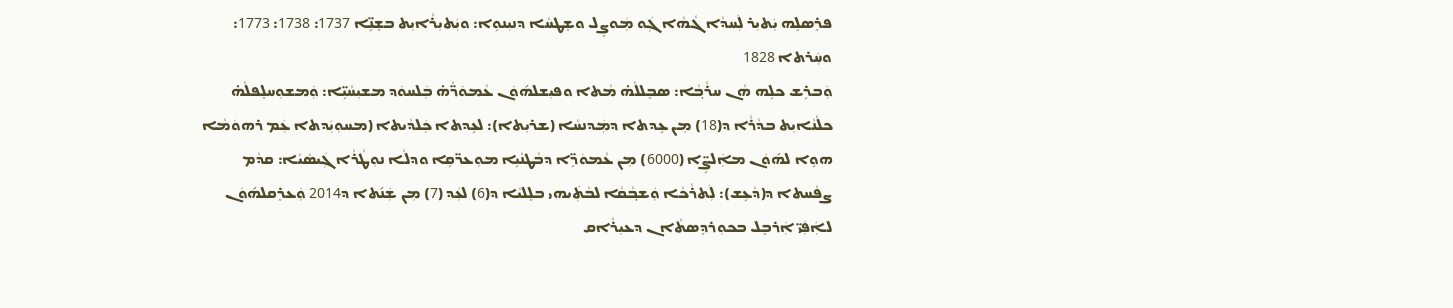ܦܪܸܣܠܹܗ ܝܲܬܝܼܪ ܠܲܚܕܵܐ ܓܵܗܵܐ ܓܲܘ ܡܲܘܨܸܠ ܘܫܸܛܚܵܐ ܕܢܝܼܢܘܹܐ: ܘܝܲܬܝܼܪܵܐܝܼܬ ܒܫܸܢܹ̈ܐ 1737: 1738: 1773: ܘܚܲܪܬܐ 1828
ܘܲܒܪܹܫ ܟܠܹܗ ܗܵܢ ܚܪܵܒ݂ܵܐ: ܣܒܸܠܠܵܗ̇ ܡܵܬܐ ܘܦܝܼܫܠܗ݇ܘܿܢ ܥܵܡܘܿܖ̈ܵܗ̇ ܒܲܠܚܘܿܕ ܡܫܝܼܚܵܝܹ̈ܐ: ܘܲܡܫܘܼܚܠܸܦܠܵܗ̇ ܟܠܵܢܵܐܝܼܬ ܒܕܵܪܵܐ ܕ(18) ܡܼܢ ܥܹܕܬܐ ܕܡܲܕܢܚܵܐ (ܫܪܝܼܬܐ): ܠܥܹܕܬܐ ܟܲܠܕܵܝܬܐ (ܡܚܘܼܝܲܕܬܐ ܥܲܡ ܪܗܘܿܡܵܐ
ܗܘܹܐ ܠܗ݇ܘܿܢ ܡܐܲܠܨܹ̈ܐ (6000) ܡܼܢ ܥܵܡܘܿܖܹ̈ܐ ܕܒܵܛܢܵܝܹܐ ܡܘܼܥܖ̈ܩܹܐ ܘܕܠܵܐ ܢܘܼܛܵܪܵܐ ܓܲܝܣܵܝܵܐ: ܩܕܵܡ ܨܦܵܚܬܐ ܕ(ܕܵܥܹܫ): ܠܲܬܪܵܟܵܐ ܘܲܫܒ݂ܵܩܵܐ ܠܒܵܬܲܝܗܝ ܒܠܸܠܝܵܐ ܕ(6) ܠܥܲܕ (7) ܡܼܢ ܫܲܢ݇ܬܐ ܕ2014 ܘܲܥܪܸܩܠܗ݇ܘܿܢ ܠܐܲܦܲܝ̈ ܐܲܪܒܸܠ ܒܟܘܼܪܕܸܣܬܵܐܢ ܕܥܝܼܪܵܐܩ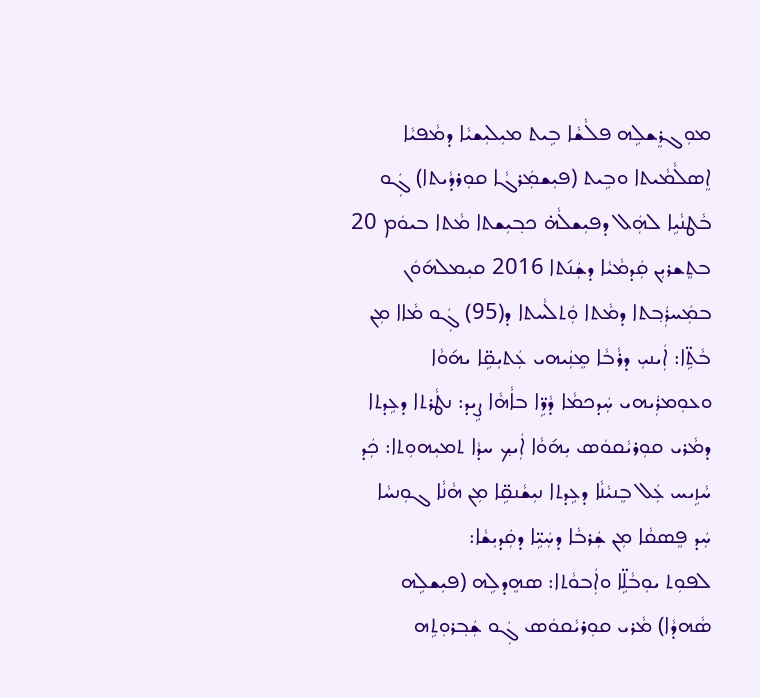ܡܘܼܓܪܸܫܠܹܗ ܦܠܵܫܵܐ ܒܹܝܬ ܡܝܼܠܝܼܫܝܵܐ ܕܡܵܦܝܵܐ ܐܸܣܠܵܡܵܝܬܐ ܘܒܹܝܬ (ܦܝܼܫܡܲܪܓܵܐ ܩܘܼܪܕܵܝܬܐ) ܓܲܘ ܒܵܛܢܵܝܹܐ ܠܗܲܠ ܕܦܝܼܫܠܵܗ̇ ܟܒ݂ܝܼܫܬܐ ܡܵܬܐ ܒܝܘܿܡ 20 ܒܬܸܫܪܝܼܢ ܩܲܕܡܵܝܵܐ ܕܫܲܢ݇ܬܐ 2016 ܩܝܼܡܠܗ݇ܘܿܢ ܒܡܲܚܪܲܒ݂ܬܐ ܕܡܵܬܐ ܘܲܬܠܵܚܬܐ ܕ(95) ܓܲܘ ܡܵܐܐ ܡܼܢ ܒܵܬܹ̈ܐ: ܐܲܝܢܝܼ ܕܪܵܒܵܐ ܡܸܢܲܝܗܝ ܥܲܬܝܼܩܹ̈ܐ ܝܗ݇ܘܵܐ ܘܥܘܼܡܪܲܝܗܝ ܚܲܕܟܡܵܐ ܕܵܖܹ̈ܐ ܒܐܵܗܵܐ ܨܹܝܕ: ܢܛܵܪܬܐ ܕܥܹܕܬܐ ܕܡܵܪܝ ܩܘܼܪܝܵܩܘܿܣ ܝܼܗ݇ܘܵܐ ܐܲܝܟ݂ ܚܕܵܐ ܬܡܝܼܗܘܼܬܐ: ܟܲܕ ܚܵܙܹܝܚ ܥܲܠ ܒܸܢܝܵܢܵܐ ܕܥܹܕܬܐ ܢܝܼܫܵܢܩܹ̈ܐ ܡܼܢ ܗܵܢܵܐ ܓܘܼܢܚܵܐ
ܚܲܕ ܦܸܣܩܵܐ ܡܼܢ ܫܲܪܒܵܐ ܕܚܲܝܹ̈ܐ ܕܩܲܕܝܼܫܵܐ:
ܠܦܘܼܬ ܝܘܼܒܵܠܹ̈ܐ ܘܐܲܒܘܵܬܐ: ܣܗܸܕܠܹܗ (ܦܝܼܫܠܹܗ ܣܵܗܕܵܐ) ܡܵܪܝ ܩܘܼܪܝܵܩܘܿܣ ܓܲܘ ܫܲܒ݂ܪܘܼܬܹܗ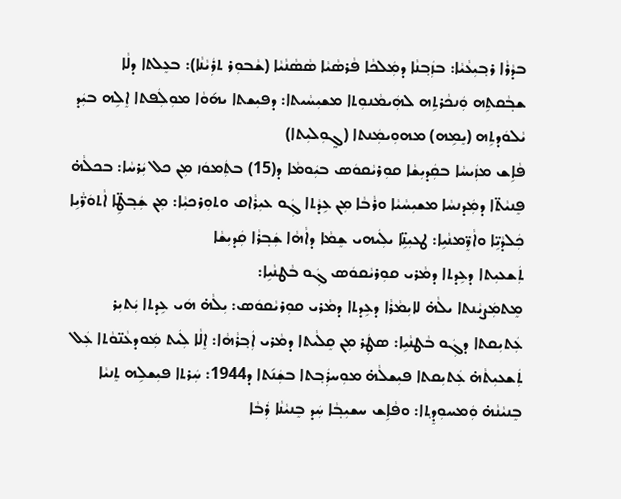ܒܕܵܪܵܐ ܪܒ݂ܝܼܥܵܝܵܐ: ܒܙܲܒ݂ܢܵܐ ܕܡܲܠܟܵܐ ܦܵܪܣܵܝܵܐ ܣܵܣܵܢܵܝܵܐ (ܫܵܒܘܼܪ ܬܪܲܝܵܢܵܐ): ܒܥܸܠܬܐ ܕܠܵܐ ܫܒ݂ܵܩܬܹܗ ܘܲܢܟܵܪܬܹܗ ܠܗܲܝܡܵܢܘܼܬܐ ܡܫܝܼܚܵܝܬܐ: ܕܦܝܼܫܬܐ ܝܗ݇ܘܵܐ ܡܘܼܠܲܦܬܐ ܐܸܠܹܗ ܒܝܲܕ ܝܵܠܘܿܕܬܹܗ (ܝܸܡܹܗ) ܡܗܘܼܝܡܲܢܬܐ (ܓ̰ܘܼܠܝܼܬܐ)
ܦܵܐܹܫ ܡܙܲܝܚܵܐ ܒܩܲܕܝܼܫܵܐ ܩܘܼܪܝܵܩܘܿܣ ܒܝܲܘܡܵܐ ܕ(15) ܒܬܲܡܘܿܙ ܡܼܢ ܟܠ ܝܲܪܚܵܐ: ܒܟܠܵܗ̇ ܦܸܢܝܵܬ̈ܐ ܕܡܲܕܢܚܵܐ ܡܫܝܼܚܵܝܵܐ ܘܪܵܒܵܐ ܡܼܢ ܥܹܕܵܬܐ ܓܲܘ ܥܝܼܪܵܐܩ ܘܬܘܼܪܟܝܼܵܐ: ܡܼܢ ܫܲܒ݂ܛܹ̈ܐ ܐܵܬܘܿܖ̈ܵܝܹܐ ܟܲܠܕܵܝܹ̈ܐ ܘܐܵܖܸ̈ܡܢܵܝܹܐ: ܛܥܝܼܢܹ̈ܐ ܝܠܲܝܗܝ ܫܸܡܵܐ ܕܐܵܗܵܐ ܫܲܒ݂ܪܵܐ ܩܲܕܝܼܫܵܐ
ܬܲܫܥܝܼܬܐ ܕܥܹܕܬܐ ܕܡܵܪܝ ܩܘܼܪܝܵܩܘܿܣ ܓܲܘ ܒܵܛܢܵܝܹܐ:
ܡܸܬܡܲܨܝܵܢܬܐ ܝܠܵܗ̇ ܠܐܝܼܡܵܪܵܐ ܕܥܹܕܬܐ ܕܡܵܪܝ ܩܘܼܪܝܵܩܘܿܣ: ܝܼܠܵܗ̇ ܗܿܝ ܥܹܕܬܐ ܝܲܬܝܼܪ ܥܲܬܝܼܩܬܐ ܕܓܲܘ ܒܵܛܢܵܝܹܐ: ܣܛܲܪ ܡܼܢ ܩܸܠܵܝܬܐ ܕܡܵܪܝ ܐܲܒ݂ܪܵܗܵܐ: ܐܸܠܵܐ ܠܲܝܬ ܡܲܘܕܥܵܢ̈ܘܵܬܐ ܥܲܠ ܬܲܫܥܝܼܬܵܗ̇ ܥܲܬܝܼܩܬܐ ܦܝܼܫܠܵܗ̇ ܡܘܼܚܪܲܒ݂ܬܐ ܒܫܲܢ݇ܬܐ ܕ1944: ܚܲܪܬܐ ܦܝܼܫܠܹܗ ܬܸܢܝܵܐ ܒܸܢܝܵܢܵܗ̇ ܘܲܡܚܘܼܕܸܬ݂ܐ: ܘܦܵܐܹܫ ܚܫܝܼܒ݂ܵܐ ܚܲܕ ܒܸܢܝܵܢܵܐ ܪܲܒܵܐ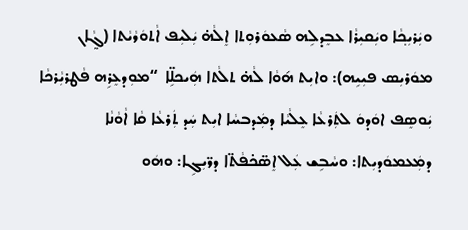ܘܝܲܪܝܼܟ݂ܵܐ ܘܝܲܩܝܼܪܵܐ ܥܒܸܕܠܹܗ ܣܵܥܘܿܪܘܼܬܐ ܐܸܠܵܗ̇ ܝܲܠܝܼܦ ܐܵܬܘܿܖܵܝܵܬܐ (ܓ̰ܵܐܢ ܡܘܿܪܝܼܣ ܦܝܼܝܹܗ): ܘܐܝܼܬ ܗ݇ܘܵܐ ܠܵܗ̇ ܬܠܵܬܐ ܗܲܝܟܠܹ̈ܐ  “ܡܘܼܕܥܸܪܹܗ ܦܵܛܪܝܼܵܪܟܵܐ ܝܲܘܣܸܦ ܐܘܿܕܘܿ ܠܬܲܪܥܵܐ ܥܸܠܵܝܵܐ ܕܡܲܕܒܚܵܐ ܐܝܼܬ ܚܲܕ ܬܲܪܥܵܐ ܩܵܐ ܐܵܘܵܢܵܐ ܕܡܲܥܡܘܿܕܝܼܬܐ: ܘܚܵܒܹܫ ܥܲܠ ܐܸܣ̈ܟ̇ܦܵܬ̈ܐ ܕܖ̈ܝܼܓܹܐ: ܘܗܿܘ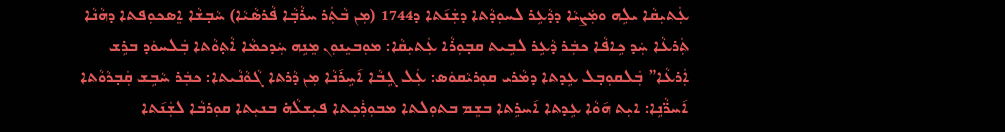ܥܲܬܝܼܩܵܐ ܝܠܹܗ ܘܡܲܨܝܵܐ ܕܕܵܥܹܪ ܠܚܘܼܕܵܬܐ ܕܫܲܢ݇ܬܐ ܕ1744 (ܡܼܢ ܒܵܬܲܪ ܚܪܵܒ݂ܵܐ ܦܵܪܣܵܝܵܐ) ܚܵܒ݂ܫܵܐ ܐܸܣܟܘܼܦܬܐ ܕܗܵܢܵܐ ܬܲܪܥܵܐ ܚܲܕ ܟܹܐܦܵܐ ܟܒܲܪ ܕܵܥܹܪ ܠܒܹܝܬ ܩܒ݂ܘܼܪܵܐ ܥܲܬܝܼܩܵܐ: ܡܘܼܒܝܸܢܘܼܢ ܡܸܢܹܗ ܚܲܕܟܡܵܐ ܐܵܬ݂ܘܵܬܐ ܒܲܠܚܘܿܕ ܒܪܹܫ ܐܲܪܥܵܐ” ܒܲܠܩܘܼܒ݂ܠ ܥܹܕܬܐ ܕܡܵܪܝ ܩܘܼܪܝܵܩܘܿܣ: ܥܲܠ ܓܹܒܵܐ ܐ݇ܚܹܪ݇ܢܵܐ ܡܼܢ ܕܵܪܬܐ ܓܵܘܵܢܵܝܬܐ: ܟܒܲܪ ܚܵܒܹܫ ܩܲܒ݂ܖܵܘܵܬܐ ܐ݇ܚܖ̈ܵܢܹܐ: ܐܝܼܬ ܗ݇ܘܵܐ ܥܹܕܬܐ ܐ݇ܚܪܹܬܐ ܒܫܸܡ ܒܬܘܼܠܬܐ ܡܒܘܼܪܲܟ݂ܬܐ ܦܝܼܫܠܵܗ̇ ܒܢܝܼܬܐ ܩܘܼܪܒܵܐ ܠܫܲܢ݇ܬܐ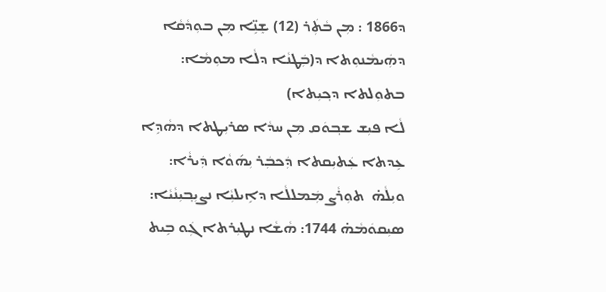ܕ1866 : ܡܼܢ ܒܵܬܲܪ (12) ܫܸܢܹ̈ܐ ܡܼܢ ܒܘܼܕܵܩܵܐ ܕܗܲܝܡܵܢܘܼܬܐ ܕ(ܒܲܛܢܵܐ ܕܠܵܐ ܡܘܼܡܵܐ: ܒܬܘܼܠܬܐ ܕܟ݂ܝܼܬܐ)
ܠܵܐ ܦܝܼܫ ܫܒ݂ܘܿܩ ܡܼܢ ܚܕܵܐ ܣܪܝܼܛܬܐ ܕܗܵܕܹܐ ܥܹܕܬܐ ܥܲܬܝܼܩܬܐ ܕܲܟܒܲܪ ܝܼܗ݇ܘܵܐ ܕܲܝܪܵܐ: ܘܝܼܠܵܗ̇  ܬܘܼܪܵܨ ܡܲܡܠܠܵܐ ܕܐܹܝܠܝܼܵܐ ܢܨܝܼܒ݂ܝܼܢܵܝܵܐ: ܣܝܼܩܘܿܡܵܗ̇ 1744: ܗܵܫܵܐ ܢܛܝܼܪܬܐ ܓܲܘ ܒܹܝܬ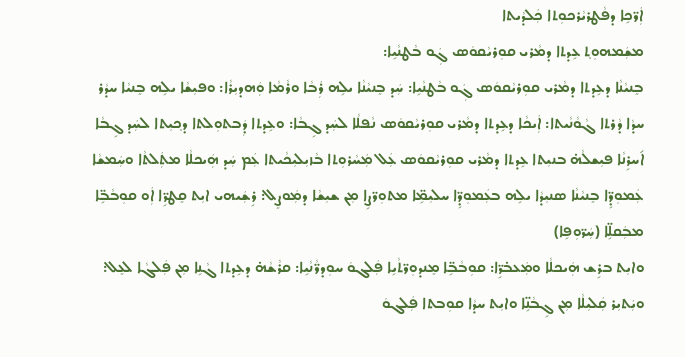ܐܲܖ̈ܟܹܐ ܕܦܵܛܪܝܵܪܟܘܼܬܐ ܟܲܠܕܵܝܬܐ
ܡܫܲܡܗܘܼܬ݂ ܥܹܕܬܐ ܕܡܵܪܝ ܩܘܼܪܝܵܩܘܿܣ ܓܲܘ ܒܵܛܢܵܝܹܐ:
ܒܸܢܝܵܢܵܐ ܕܥܹܕܬܐ ܕܡܵܪܝ ܩܘܼܪܝܵܩܘܿܣ ܓܲܘ ܒܵܛܢܵܝܹܐ: ܚܲܕ ܒܸܢܝܵܢܵܐ ܝܠܹܗ ܪܲܒܵܐ ܘܪܵܡܵܐ ܘܲܗܕܝܼܪܵܐ: ܘܦܝܼܫܵܐ ܝܠܹܗ ܒܸܢܝܵܐ ܚܕܵܪ ܚܕܵܐ ܕܵܪܬܐ ܓܵܘܵܢܵܝܬܐ: ܐܲܝܟܵܐ ܕܥܹܕܬܐ ܕܡܵܪܝ ܩܘܼܪܝܵܩܘܿܣ ܢܵܦܠܵܐ ܠܚܲܕ ܓܹܒܵܐ: ܘܥܹܕܬܐ ܕܲܒܬܘܼܠܬܐ ܕܟ݂ܝܼܬܐ ܠܚܲܕ ܓܹܒܵܐ ܐ݇ܚܪܹܢܵܐ ܦܝܼܫܠܵܗ̇ ܒܢܝܼܬܐ ܥܹܕܬܐ ܕܡܵܪܝ ܩܘܼܪܝܵܩܘܿܣ ܥܲܠ ܡܲܚܵܪܘܼܬܐ ܒܵܙܝܼܠܝܼܟܵܝܬܐ ܥܲܡ ܚܲܕ ܗܲܝܟܠܵܐ ܡܬܲܠܬܵܐ ܘܚܲܡܫܵܐ ܥܲܡܘܼܕܹ̈ܐ ܒܸܢܝܵܢܵܐ ܣܢܝܼܕܵܐ ܝܠܹܗ ܒܥܲܡܘܼܕܹ̈ܐ ܚܠܝܼܡܹ̈ܐ ܡܬܘܼܖ̈ܨܹܐ ܡܼܢ ܫܝܼܫܵܐ ܕܡܲܘܨܸܠ: ܪܹܫܲܝܗܝ ܐܝܼܬ ܩܸܛܖܹ̈ܐ ܐܲܘ ܩܘܼܒܵܒܹ̈ܐ ܡܒܲܩܠܹ̈ܐ (ܚܲܖ̈ܘܼܦܹܐ)
ܘܐܝܼܬ ܒܪܹܫ ܗܲܝܟܠܵܐ ܘܡܲܥܒ̇ܖܹ̈ܐ: ܩܘܼܒܵܒܹ̈ܐ ܡܸܢܕܘܼܖ̈ܬܵܝܹܐ ܦܲܠܓܘܿ ܚܘܼܕܖ̈ܵܢܵܝܹܐ: ܩܪܵܫܵܗ̇ ܕܥܹܕܬܐ ܓܵܢܹܐ ܡܼܢ ܦܲܠܓܵܐ ܠܥܸܠ: ܘܝܲܬܝܼܪ ܩܲܠܝܼܠܵܐ ܡܼܢ ܓܹܒܵܢܹ̈ܐ ܘܐܝܼܬ ܚܕܵܐ ܩܘܼܒܬܐ ܦܲܠܓܘܿ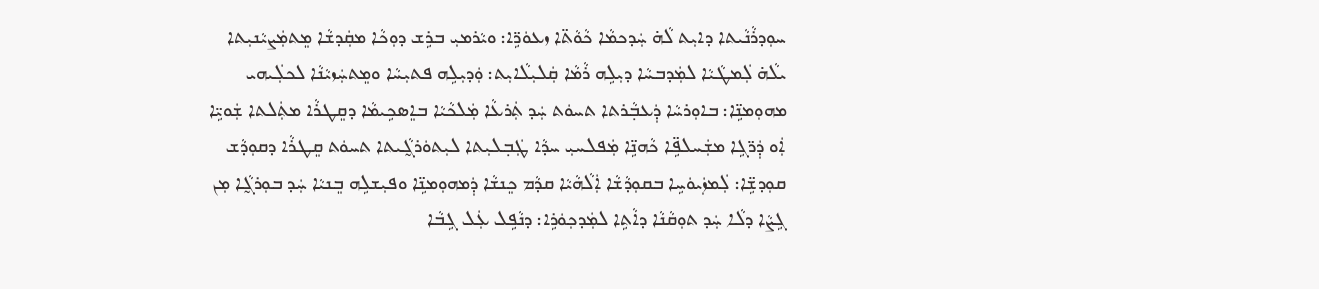ܚܘܼܕܪܵܢܵܝܬܐ ܕܐܝܼܬ ܠܵܗ̇ ܚܲܕܟܡܵܐ ܟܵܘܵܬ̈ܐ ܙܥܘܿܖܹ̈ܐ: ܘܝܵܪܡܝܼ ܒܪܹܫ ܕܘܼܟܵܐ ܡܩܲܕܫܵܐ ܡܸܬܡܲܨܝܵܢܝܼܬܐ ܝܠܵܗ̇ ܠܲܡܛܵܝܵܐ ܠܡܲܕܒܚܵܐ ܕܝܼܠܹܗ ܪܵܡܵܐ ܩܲܠܝܼܠܵܐܝܼܬ: ܘܲܕܝܼܠܹܗ ܦܬܝܼܚܵܐ ܘܡܸܬܚܲܙܝܵܢܵܐ ܠܟܠܲܝܗܝ ܡܗܘܼܡܢܹ̈ܐ: ܒܐܘܼܪܚܵܐ ܕܲܥܒ݂ܵܪܬܐ ܬܚܘܿܬ ܚܲܕ ܬܲܪܥܵܐ ܡܲܠܟܵܝܵܐ ܒܐܸܣܟܹܝܡܵܐ ܕܩܸܛܪܵܐ ܡܬܲܠܬܐ ܫܲܘܝܹ̈ܐ ܐܲܘ ܕܲܖ̈ܓܹܐ ܡܫܲܚܠܦܹ̈ܐ ܟܵܗܢܹ̈ܐ ܡܲܦܠܚܝܼ ܚܕܵܐ ܛܲܒ݂ܠܝܼܬܐ ܠܝܼܬܘܿܪܓ̰ܵܝܬܐ ܬܚܘܿܬ ܩܸܛܪܵܐ ܕܩܘܼܕܵܫ ܩܘܼܕܫܹ̈ܐ: ܠܲܡܙܲܝܘܿܚܹܐ ܒܩܘܼܕܵܫܵܐ ܐܲܠܵܗܵܝܵܐ ܩܕܵܡ ܟܸܢܫܵܐ ܕܲܡܗܘܼܡܢܹ̈ܐ ܘܦܝܼܫܠܹܗ ܒܸܢܝܵܐ ܚܲܕ ܒܘܼܪܓ̰ܵܐ ܡܼܢ ܓܹܨܵܐ ܕܠܵܐ ܚܲܕ ܬܘܼܩܵܢܵܐ ܕܐܵܬܹܐ ܠܡܲܕܟ݂ܘܿܪܹܐ: ܕܢܵܦܹܠ ܥܲܠ ܓܹܒܵܐ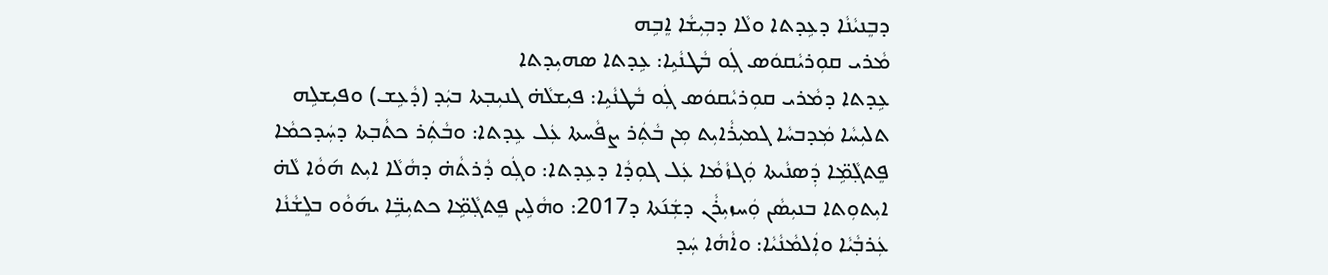ܕܒܸܢܝܵܢܵܐ ܕܥܹܕܬܐ ܘܠܵܐ ܕܒܼܝܼܫܵܐ ܐܸܒܹܗ
ܡܵܪܝ ܩܘܼܪܝܵܩܘܿܣ ܓܲܘ ܒܵܛܢܵܝܹܐ: ܥܹܕܬܐ ܣܗܝܼܕܬܐ
ܥܹܕܬܐ ܕܡܵܪܝ ܩܘܼܪܝܵܩܘܿܣ ܓܲܘ ܒܵܛܢܵܝܹܐ: ܦܝܼܫܠܵܗ̇ ܓܢܝܼܒ݂ܬܐ ܒܝܲܕ (ܕܵܥܹܫ) ܘܦܝܼܫܠܹܗ ܬܠܝܼܚܵܐ ܡܲܕܒܚܵܐ ܓܡܝܼܪܵܐܝܼܬ ܡܼܢ ܒܵܬܲܪ ܨܦܵܚܬܐ ܥܲܠ ܥܹܕܬܐ: ܘܒܵܬܲܪ ܟܬܵܒ݂ܬܐ ܕܚܲܕܟܡܵܐ ܦܸܬܓ݂ܵܡܹ̈ܐ ܕܲܣܢܵܝܬܐ ܘܲܓܙܵܡܵܐ ܥܲܠ ܓܘܼܕܵܐ ܕܥܹܕܬܐ: ܘܓܲܘ ܕܵܪܬܵܗ̇ ܕܗܵܠܵܐ ܐܝܼܬ ܗ݇ܘܵܐ ܠܵܗ̇ ܐܝܼܬܘܼܬܐ ܒܢܝܼܣܵܢ ܘܲܚܙܝܼܪܵܢ ܕܫܲܢ݇ܬܐ ܕ2017: ܘܗܵܠܹܝܢ ܦܸܬܓ݂ܵܡܹ̈ܐ ܟܬܝܼܒܹ̈ܐ ܝܗ݇ܘܵܘ ܒܠܸܫܵܢܵܐ ܥܲܪܒ݂ܵܝܵܐ ܘܐܲܠܡܵܢܵܝܵܐ: ܘܐܵܗܵܐ ܚܲܕ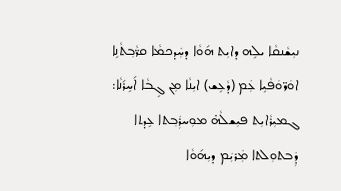ܢܝܼܫܵܢܩܵܐ ܝܠܹܗ ܕܐܝܼܬ ܗ݇ܘܵܐ ܕܚܲܕܟܡܵܐ ܩܖ̈ܵܒ݂ܬܵܢܹܐ ܐܘܿܖ̈ܘܿܦܵܝܹܐ ܥܲܡ (ܕܵܥܹܫ) ܐܝܼܢܵܐ ܡܼܢ ܓܹܒܵܐ ܐ݇ܚܹܪ݇ܢܵܐ: ܓܡܝܼܪܵܐܝܼܬ ܦܝܼܫܠܵܗ̇ ܡܘܼܚܪܲܒ݂ܬܐ ܥܹܕܬܐ ܕܲܒܬܘܼܠܬܐ ܡܲܪܝܲܡ ܕܝܼܗ݇ܘܵܐ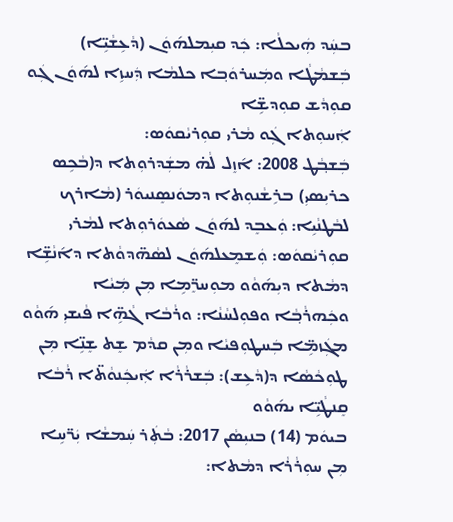ܒܚܲܕ ܗܲܝܟܠܵܐ: ܟܲܕ ܩܝܼܡܠܗ݇ܘܿܢ (ܕܵܥܹܫܵܝܹ̈ܐ) ܒܲܫܡܵܛܵܐ ܘܡܲܚܪܘܿܒ݂ܐ ܟܠܡܵܐ ܕܲܚܙܹܐ ܠܗ݇ܘܿܢ ܓܲܘ ܩܘܼܕܵܫ ܩܘܼܕܫܹ̈ܐ
ܐܲܚܘܼܬܐ ܓܲܘ ܡܵܪܝ ܩܘܼܪܝܵܩܘܿܣ:
ܒܲܫܒ݂ܵܛ 2008: ܐ݇ܙܸܠ ܠܵܗ̇ ܡܫܲܕܪܘܼܬܐ ܕ(ܒܵܟܹܣ ܟܪܝܼܣܝܼ) ܒܪܹܫܵܢܘܼܬܐ ܕܡܘܿܢܣܸܢܝܘܿܪ (ܡܵܐܪܟ ܠܒܵܛܢܵܝܹܐ: ܘܲܥܒܸܕ ܠܗ݇ܘܿܢ ܣܵܥܘܿܪܘܼܬܐ ܠܡܵܪܝ ܩܘܼܪܝܵܩܘܿܣ: ܘܲܫܡܸܥܠܗ݇ܘܿܢ ܠܣܵܗ̈ܕܘܵܬܐ ܕܐ݇ܢܵܫܹ̈ܐ ܕܡܵܬܐ ܕܝܼܗ݇ܘܵܘ ܡܘܼܚܖܸ̈ܡܹܐ ܡܼܢ ܡܲܝܵܐ ܘܟܲܗܪܵܒ݂ܵܐ ܘܦܘܼܠܚܵܢܵܐ: ܘܪܵܒܵܐ ܓܵܗܹ̈ܐ ܦܵܝܫܝܼ ܗ݇ܘܵܘ ܡܓܲܙܡܹ̈ܐ ܒܲܚܛܘܼܦܝܵܐ ܘܡܼܢ ܩܕܵܡ ܫܸܬ ܫܸܢܹ̈ܐ ܡܼܢ ܛܘܼܟܵܣܵܐ ܕ(ܕܵܥܹܫ): ܒܲܫܪܵܪܵܐ ܐܲܝܟܲܢܘܵܬ̈ܐ ܪܵܒܵܐ ܩܸܢܛܵܝܹ̈ܐ ܝܗ݇ܘܵܘ
ܒܝܘܿܡ (14) ܒܢܝܼܣܵܢ 2017: ܒܵܬܲܪ ܚܲܡܫܵܐ ܝܲܖ̈ܚܹܐ ܡܼܢ ܚܘܼܪܵܪܵܐ ܕܡܵܬܐ: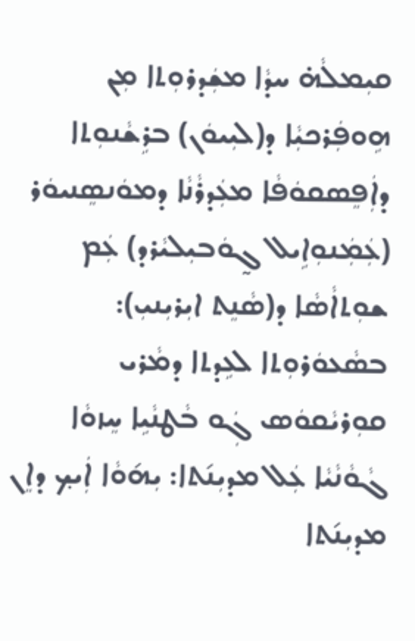ܩܝܼܡܠܵܗ̇ ܚܕܵܐ ܡܫܲܕܪܘܼܬܐ ܡܼܢ ܗܹܘܦܲܪܟܝܼܵܐ ܕ(ܠܝܼܝܘܿܢ) ܒܪܹܫܵܢܘܼܬܐ ܕܐܲܦܸܣܩܘܿܦܵܐ ܡܥܲܕܪܵܢܵܐ ܕܡܘܿܢܣܸܢܝܘܿܪ (ܥܲܡܲܢܘܼܐܹܝܠ ܓ̰ܘܿܒܝܼܠܝܵܪܕ) ܥܲܡ ܫܘܼܬܐܵܣܵܐ ܕ(ܣܵܢܸܬ ܐܝܼܪܝܼܢܝܼ): ܒܣܵܥܘܿܪܘܼܬܐ ܠܥܹܕܬܐ ܕܡܵܪܝ ܩܘܼܪܝܵܩܘܿܣ ܓܲܘ ܒܵܛܢܵܝܹܐ ܚܸܙܘܵܐ ܓܵܘܵܢܵܝܵܐ ܥܲܠ ܡܕܝܼܢ݇ܬܐ: ܝܼܗ݇ܘܵܐ ܐܲܝܟ݂ ܕܐܸܢ ܡܕܝܼܢ݇ܬܐ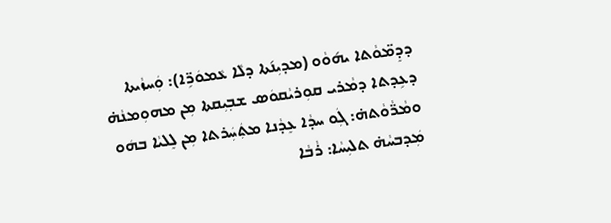ܕܕܸܡ̈ܘܵܬܐ ܝܗ݇ܘܵܘ (ܡܕܝܼܢ݇ܬܐ ܕܠܵܐ ܥܵܡܘܿܖܹ̈ܐ): ܘܲܚܙܵܝܬܐ ܕܥܹܕܬܐ ܕܡܵܪܝ ܩܘܼܪܝܵܩܘܿܣ ܫܒ݂ܝܼܩܬܐ ܡܼܢ ܡܗܘܼܡܢܵܗ̇ ܘܡܵܖ̈ܵܘܵܬܗ̇: ܓܲܘ ܚܕܵܐ ܥܸܕܵܢܐ ܡܬܲܚܲܪܬܐ ܡܼܢ ܠܸܠܝܵܐ ܒܗܿܘ ܡܲܕܒܚܵܗ̇ ܬܠܝܼܚܵܐ: ܪܵܒܵܐ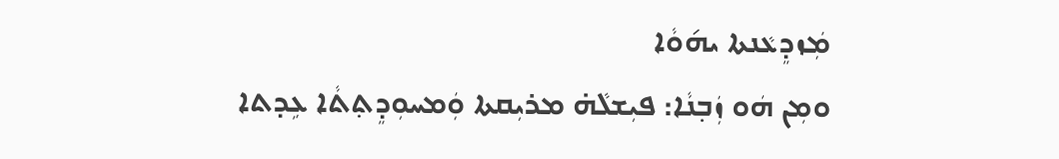ܡܲܙܕܸܥܵܢܬܐ ܝܗ݇ܘܵܐ
ܘܡܼܢ ܗܿܘ ܙܲܒ݂ܢܵܐ: ܦܝܼܫܠܵܗ̇ ܡܪܝܼܩܬܐ ܘܲܡܚܘܼܕܸܬ݂ܬܵܐ ܥܹܕܬܐ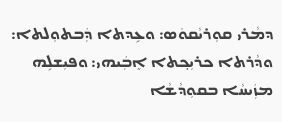ܕܡܵܪܝ ܩܘܼܪܝܵܩܘܿܣ: ܘܥܹܕܬܐ ܕܲܒܬܘܼܠܬܐ: ܘܕܵܪܬܐ ܟܪܝܼܟ݂ܬܐ ܐܸܒܲܝܗܝ: ܘܦܝܼܫܠܹܗ ܡܙܲܝܚܵܐ ܒܩܘܼܕܵܫܵܐ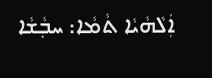ܐܲܠܵܗܵܝܵܐ ܬܵܡܵܐ: ܚܒ݂ܵܫܵܐ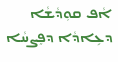ܐܵܦ ܩܘܼܕܵܫܵܐ ܕܥܹܐܕܵܐ ܕܦܸܨܚܵܐ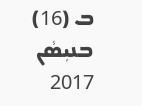ܒ (16) ܒܢܝܼܣܵܢ 2017